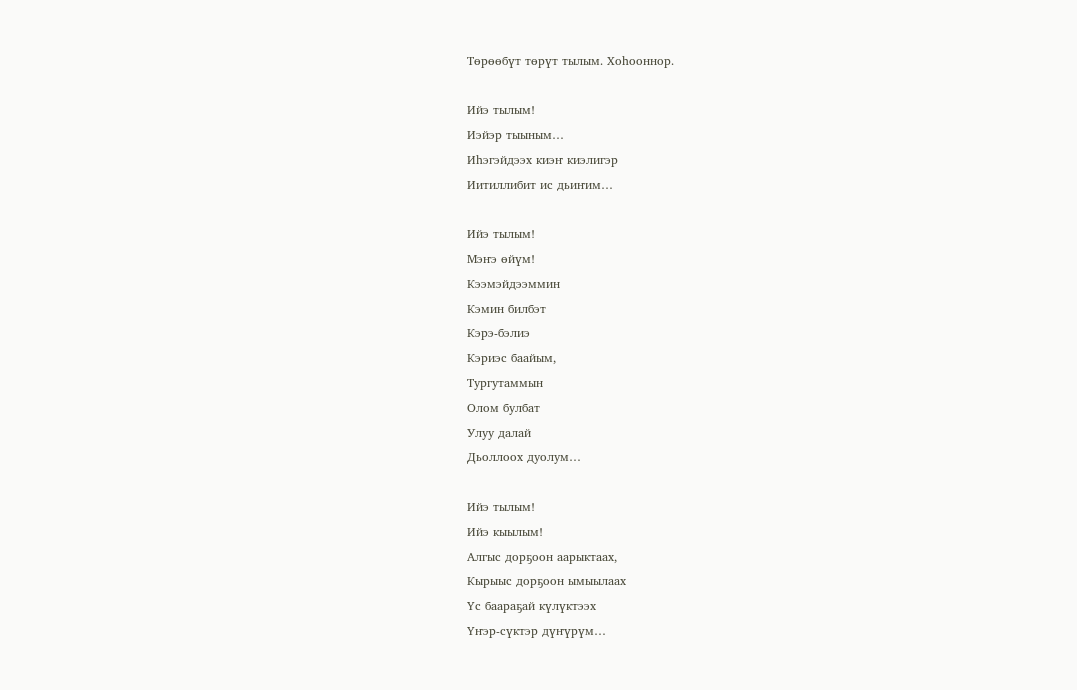Төрөөбүт төрүт тылым. Хоһооннор.

Ийэ тылым!
Иэйэр тыыным…
Иһэгэйдээх киэҥ киэлигэр
Иитиллибит ис дьиҥим…

Ийэ тылым!
Мэҥэ өйүм!
Кээмэйдээммин
Кэмин билбэт
Кэрэ-бэлиэ
Кэриэс баайым,
Тургутаммын
Олом булбат
Улуу далай
Дьоллоох дуолум…

Ийэ тылым!
Ийэ кыылым!
Алгыс дорҕоон аарыктаах,
Кырыыс дорҕоон ымыылаах
Үс баараҕай күлүктээх
Үҥэр-сүктэр дүҥүрүм…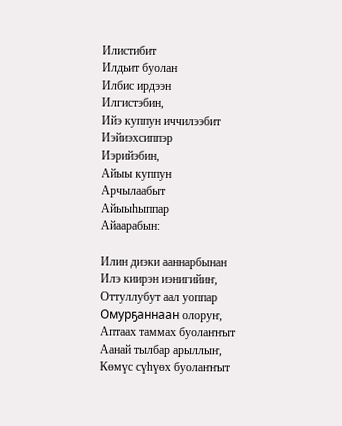Илистибит
Илдьит буолан
Илбис ирдээн
Илгистэбин,
Ийэ куппун иччилээбит
Иэйиэхсиппэр
Иэрийэбин,
Айыы куппун
Арчылаабыт
Айыыһыппар
Айаарабын:

Илин диэки ааннарбынан
Илэ киирэн иэнигийиҥ,
Оттуллубут аал уоппар
Омурҕаннаан олоруҥ,
Аптаах таммах буолаҥҥыт
Аанай тылбар арыллыҥ,
Көмүс сүһүөх буолаҥҥыт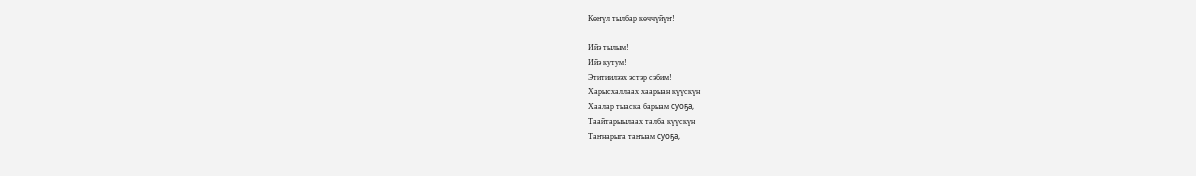Көҥүл тылбар көччүйүҥ!

Ийэ тылым!
Ийэ кутум!
Этитиилээх эстэр сэбим!
Харысхаллаах хаарыан күүскүн
Хаалар тыаска барыам суоҕа,
Таайтарыылаах талба күүскүн
Таҥнарыга таҥыам суоҕа,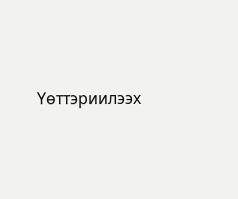Үөттэриилээх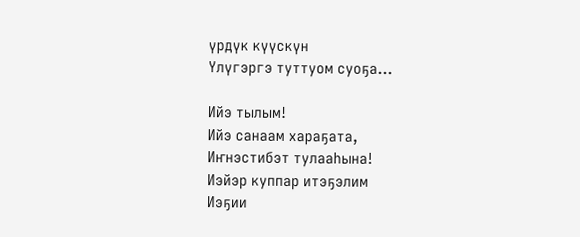үрдүк күүскүн
Үлүгэргэ туттуом суоҕа…

Ийэ тылым!
Ийэ санаам хараҕата,
Иҥнэстибэт тулааһына!
Иэйэр куппар итэҕэлим
Иэҕии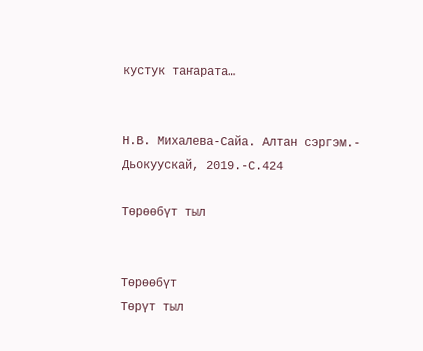кустук таҥарата…


Н.В. Михалева-Сайа. Алтан сэргэм.- Дьокуускай, 2019.-С.424

Төрөөбүт тыл


Төрөөбүт
Төрүт тыл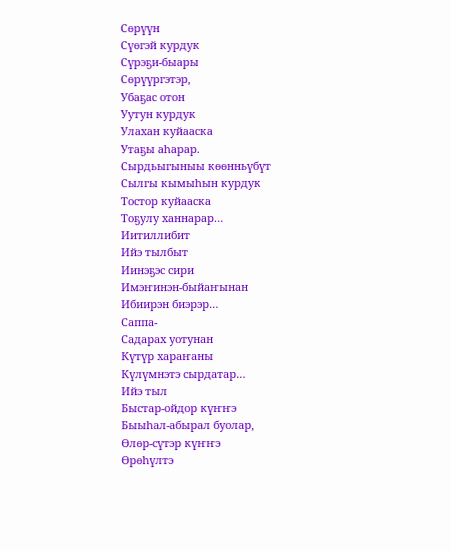Сөрүүн
Сүөгэй курдук
Сүрэҕи-быары
Сөрүүргэтэр,
Убаҕас отон
Уутун курдук
Улахан куйааска
Утаҕы аһарар.
Сырдьыгыныы көөнньүбүт
Сылгы кымыһын курдук
Тостор куйааска
Тоҕулу ханнарар…
Иитиллибит
Ийэ тылбыт
Иинэҕэс сири
Имэҥинэн-быйаҥынан
Ибиирэн биэрэр…
Саппа-
Садарах уотунан
Күтүр хараҥаны
Күлүмнэтэ сырдатар…
Ийэ тыл
Быстар-ойдор күҥҥэ
Быыһал-абырал буолар,
Өлөр-сүтэр күҥҥэ
Өрөһүлтэ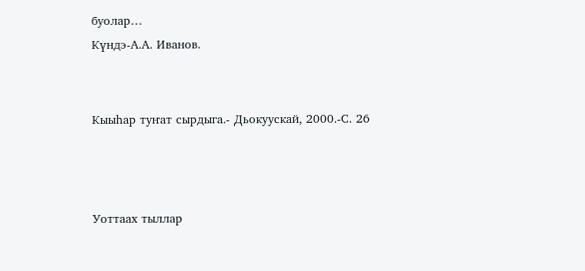буолар…
Күндэ-А.А. Иванов.


Кыыһар туҥат сырдыга.- Дьокуускай, 2000.-С. 26



Уоттаах тыллар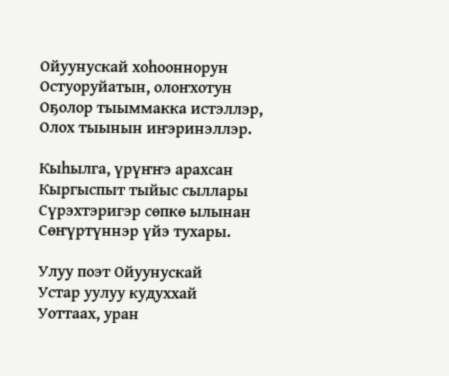Ойуунускай хоһооннорун
Остуоруйатын, олоҥхотун
Оҕолор тыыммакка истэллэр,
Олох тыынын иҥэринэллэр.

Кыһылга, үрүҥҥэ арахсан
Кыргыспыт тыйыс сыллары
Сүрэхтэригэр сөпкө ылынан
Сөҥүртүннэр үйэ тухары.

Улуу поэт Ойуунускай
Устар уулуу кудуххай
Уоттаах, уран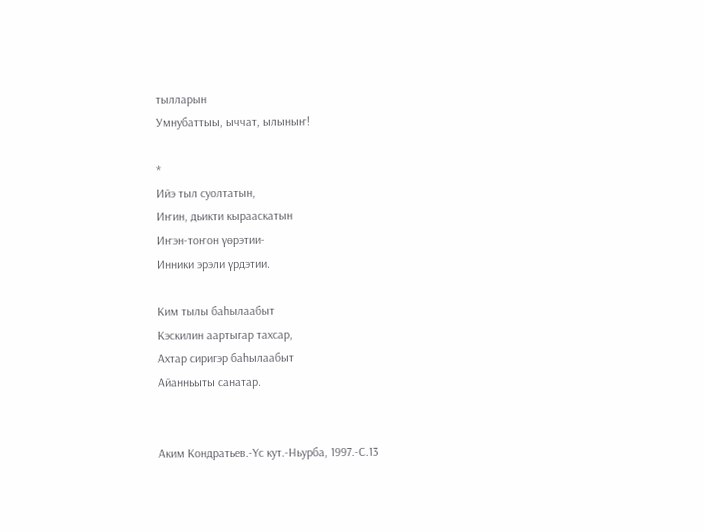тылларын
Умнубаттыы, ыччат, ылыныҥ!

*
Ийэ тыл суолтатын,
Иҥин, дьикти кырааскатын
Иҥэн-тоҥон үөрэтии-
Инники эрэли үрдэтии.

Ким тылы баһылаабыт
Кэскилин аартыгар тахсар,
Ахтар сиригэр баһылаабыт
Айанньыты санатар.


Аким Кондратьев.-Үс кут.-Ньурба, 1997.-С.13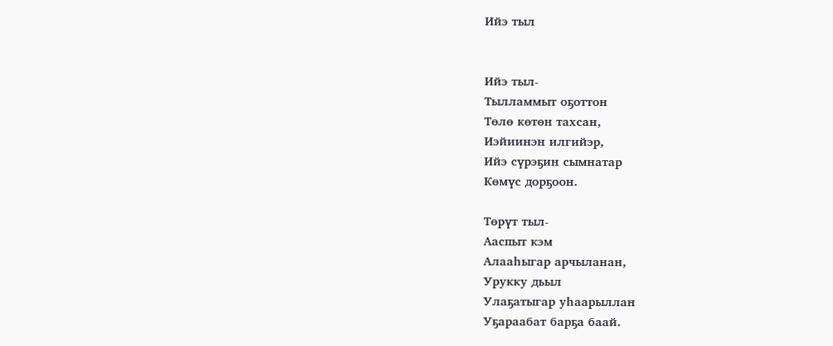Ийэ тыл


Ийэ тыл-
Тылламмыт оҕоттон
Төлө көтөн тахсан,
Иэйиинэн илгийэр,
Ийэ сүрэҕин сымнатар
Көмүс дорҕоон.

Төрүт тыл-
Ааспыт кэм
Алааһыгар арчыланан,
Урукку дьыл
Улаҕатыгар уһаарыллан
Уҕараабат барҕа баай.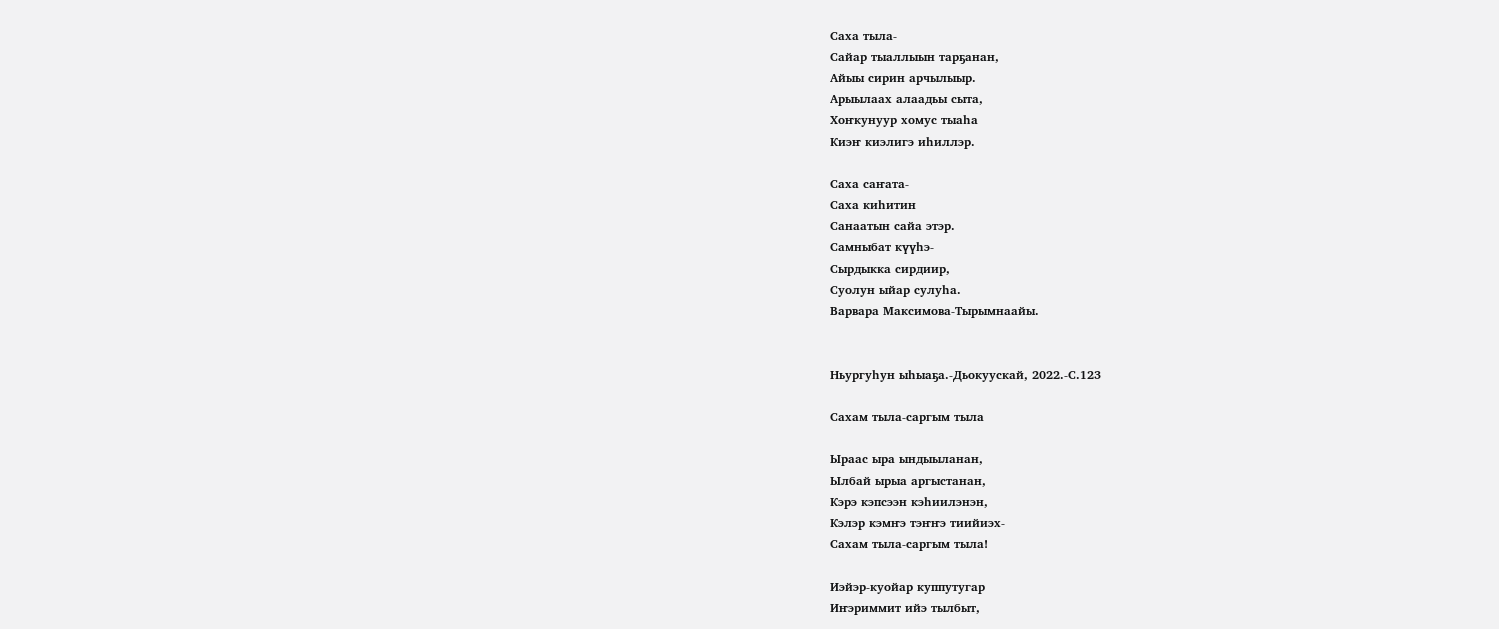Саха тыла-
Сайар тыаллыын тарҕанан,
Айыы сирин арчылыыр.
Арыылаах алаадьы сыта,
Хоҥкунуур хомус тыаһа
Киэҥ киэлигэ иһиллэр.

Саха саҥата-
Саха киһитин
Санаатын сайа этэр.
Самныбат күүһэ-
Сырдыкка сирдиир,
Суолун ыйар сулуһа.
Варвара Максимова-Тырымнаайы.


Ньургуһун ыһыаҕа.-Дьокуускай, 2022.-С.123

Сахам тыла-саргым тыла

Ыраас ыра ындыыланан,
Ылбай ырыа аргыстанан,
Кэрэ кэпсээн кэһиилэнэн,
Кэлэр кэмҥэ тэҥҥэ тиийиэх-
Сахам тыла-саргым тыла!

Иэйэр-куойар куппутугар
Иҥэриммит ийэ тылбыт,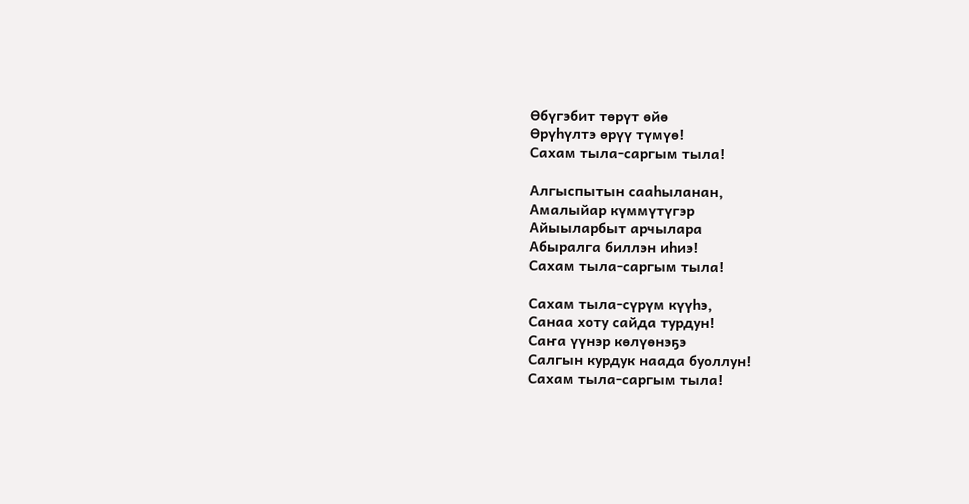Өбүгэбит төрүт өйө
Өрүһүлтэ өрүү түмүө!
Сахам тыла-саргым тыла!

Алгыспытын сааһыланан,
Амалыйар күммүтүгэр
Айыыларбыт арчылара
Абыралга биллэн иһиэ!
Сахам тыла-саргым тыла!

Сахам тыла-сүрүм күүһэ,
Санаа хоту сайда турдун!
Саҥа үүнэр көлүөнэҕэ
Салгын курдук наада буоллун!
Сахам тыла-саргым тыла!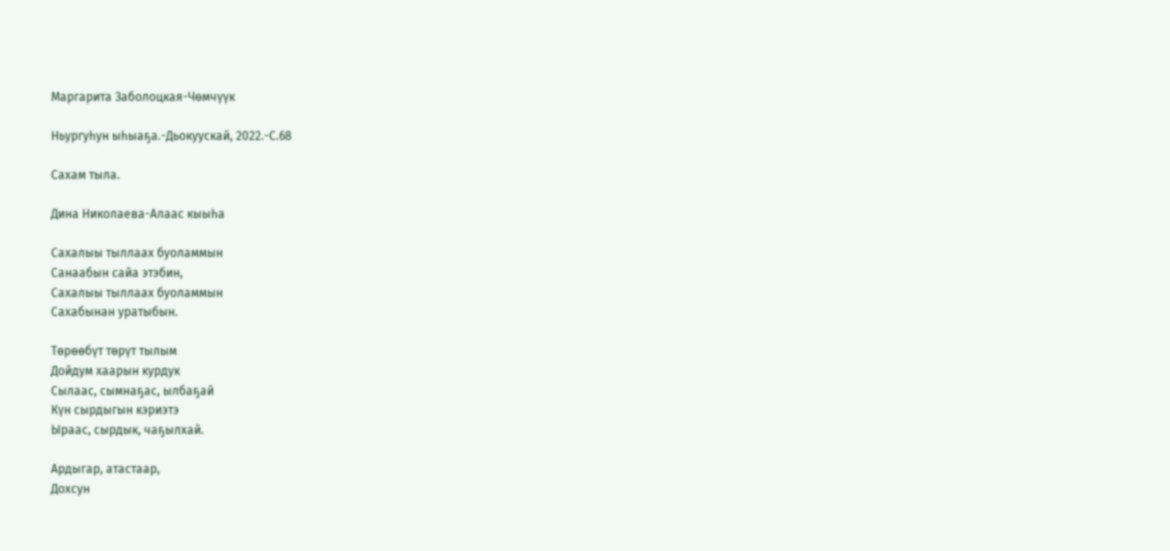Маргарита Заболоцкая-Чөмчүүк

Ньургуһун ыһыаҕа.-Дьокуускай, 2022.-С.68

Сахам тыла.

Дина Николаева-Алаас кыыһа

Сахалыы тыллаах буоламмын
Санаабын сайа этэбин,
Сахалыы тыллаах буоламмын
Сахабынан уратыбын.

Төрөөбүт төрүт тылым
Дойдум хаарын курдук
Сылаас, сымнаҕас, ылбаҕай
Күн сырдыгын кэриэтэ
Ыраас, сырдык, чаҕылхай.

Ардыгар, атастаар,
Дохсун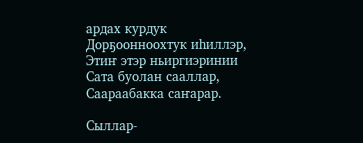ардах курдук
Дорҕоонноохтук иһиллэр,
Этиҥ этэр ньиргиэринии
Сата буолан сааллар,
Саараабакка саҥарар.

Сыллар-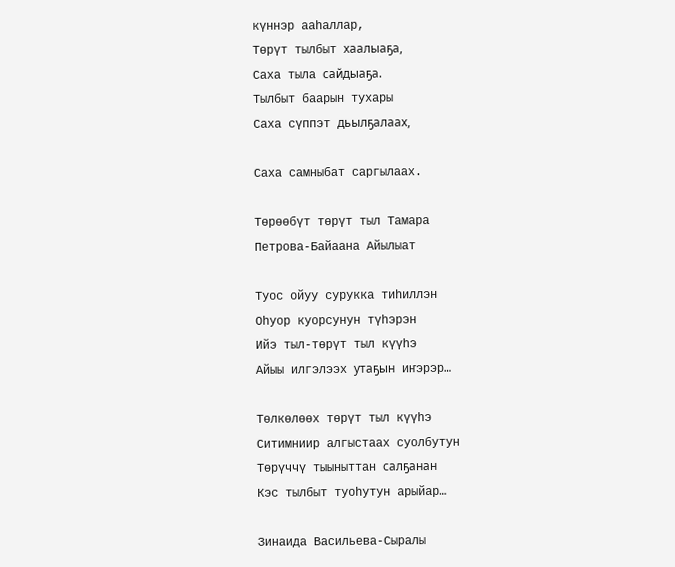күннэр ааһаллар,
Төрүт тылбыт хаалыаҕа,
Саха тыла сайдыаҕа.
Тылбыт баарын тухары
Саха сүппэт дьылҕалаах,

Саха самныбат саргылаах.

Төрөөбүт төрүт тыл Тамара
Петрова-Байаана Айылыат

Туос ойуу сурукка тиһиллэн
Оһуор куорсунун түһэрэн
Ийэ тыл-төрүт тыл күүһэ
Айыы илгэлээх утаҕын иҥэрэр…

Төлкөлөөх төрүт тыл күүһэ
Ситимниир алгыстаах суолбутун
Төрүччү тыыныттан салҕанан
Кэс тылбыт туоһутун арыйар…

Зинаида Васильева-Сыралы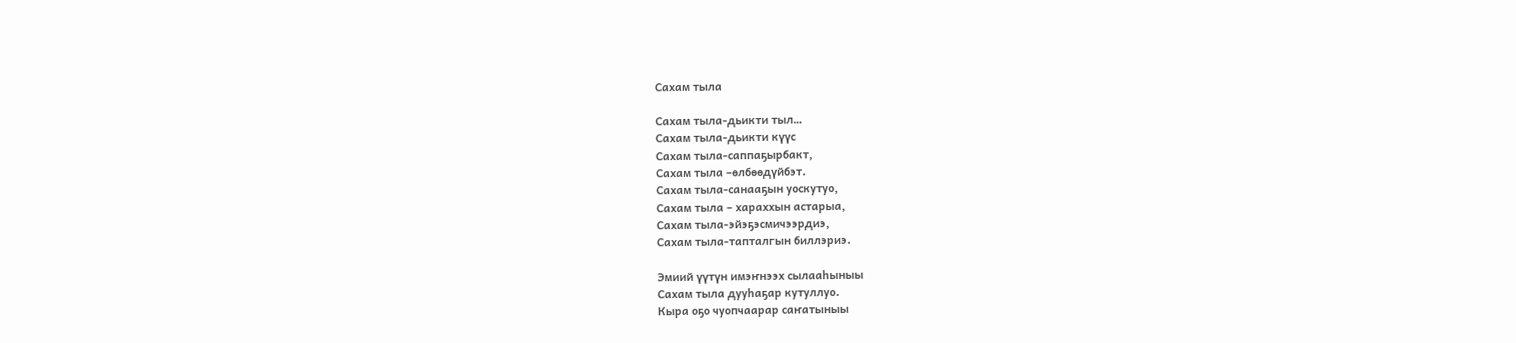Сахам тыла

Сахам тыла-дьикти тыл…
Сахам тыла-дьикти күүс
Сахам тыла-саппаҕырбакт,
Сахам тыла –өлбөөдүйбэт.
Сахам тыла-санааҕын уоскутуо,
Сахам тыла – хараххын астарыа,
Сахам тыла-эйэҕэсмичээрдиэ,
Сахам тыла-тапталгын биллэриэ.

Эмиий үүтүн имэҥнээх сылааһыныы
Сахам тыла дууһаҕар кутуллуо.
Кыра оҕо чуопчаарар саҥатыныы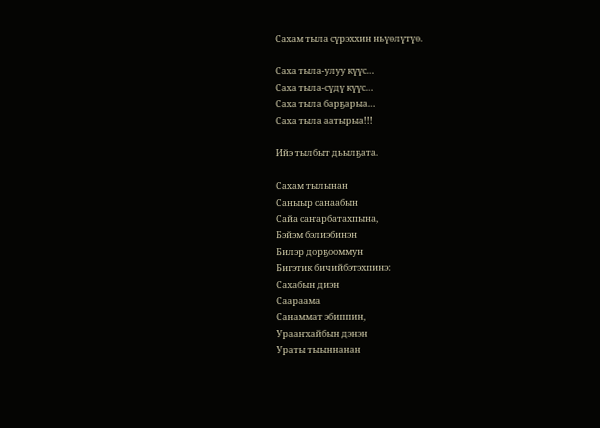Сахам тыла сүрэххин ньүөлүтүө.

Саха тыла-улуу күүс…
Саха тыла-сүдү күүс…
Саха тыла барҕарыа…
Саха тыла аатырыа!!!

Ийэ тылбыт дьылҕата.

Сахам тылынан
Саныыр санаабын
Сайа саҥарбатахпына,
Бэйэм бэлиэбинэн
Билэр дорҕооммун
Бигэтик бичийбэтэхпинэ:
Сахабын диэн
Саараама
Санаммат эбиппин,
Урааҥхайбын дэнэн
Ураты тыыннанан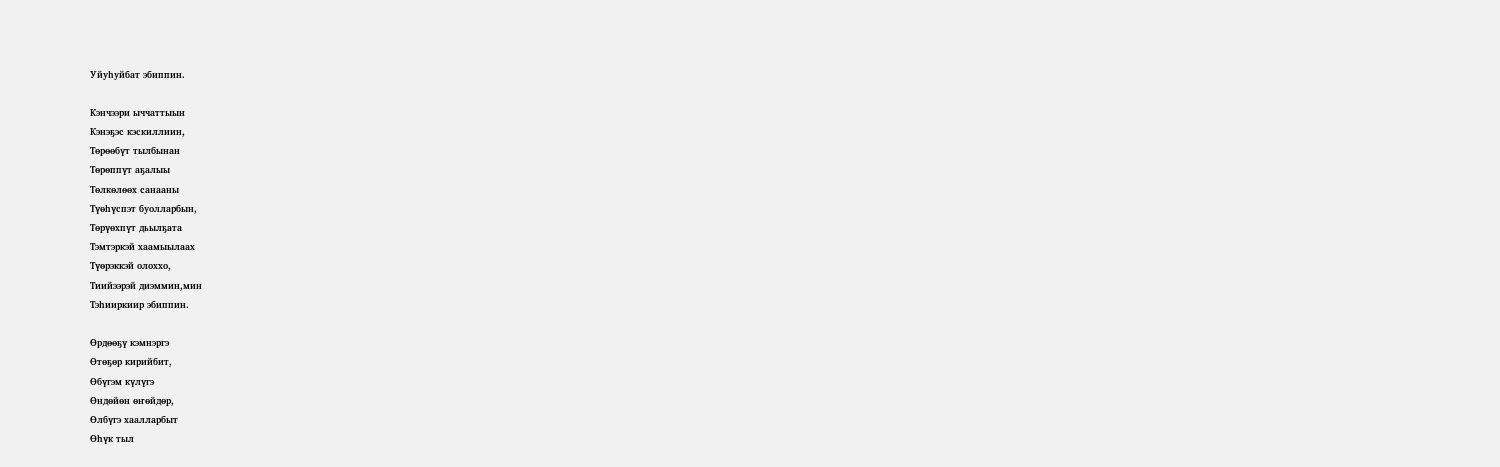Уйуһуйбат эбиппин.

Кэнчээри ыччаттыын
Кэнэҕэс кэскиллиин,
Төрөөбүт тылбынан
Төрөппүт аҕалыы
Төлкөлөөх санааны
Түөһүспэт буолларбын,
Төрүөхпүт дьылҕата
Тэмтэркэй хаамыылаах
Түөрэккэй олоххо,
Тиийээрэй диэммин,мин
Тэһииркиир эбиппин.

Өрдөөҕү кэмнэргэ
Өтөҕөр кирийбит,
Өбүгэм күлүгэ
Өндөйөн өҥөйдөр,
Өлбүгэ хаалларбыт
Өһүк тыл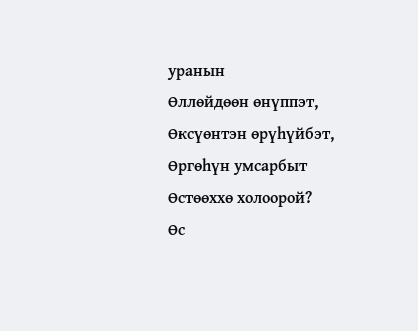уранын
Өллөйдөөн өнүппэт,
Өксүөнтэн өрүһүйбэт,
Өргөһүн умсарбыт
Өстөөххө холоорой?
Өс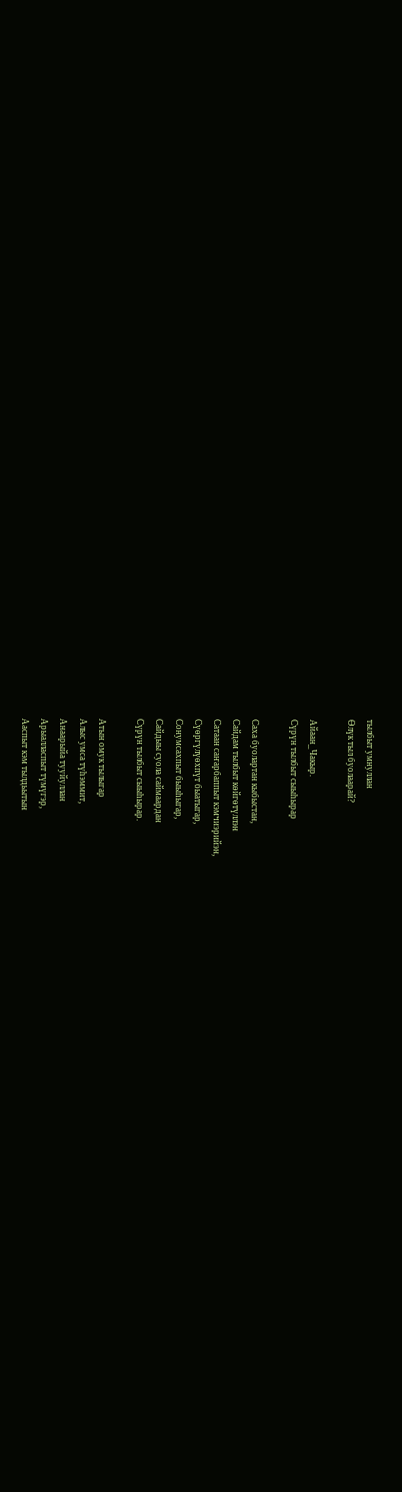тылбыт умнуллан
Өлүк тыл буолаарай?

Айаан_Чакыр.
Сүрүн тылбыт сыыһырар

Саха буолартан кыбыстан,
Сайдам тылбыт көйгөтүллэн
Сатаан саҥарбаппыт кэмчиэрийэн,
Сүөргүлүөхпүт быатыгар,
Сонумсахпыт быыһыгар,
Сайдыы суола саймаардан
Сүрүн тылбыт сыыһырар.

Атын омук тылыгар
Алыс умса түһэммит,
Анаарыйа тууйуллан
Арыалласпыт түмүгэр,
Ааспыт кэм тылдьытын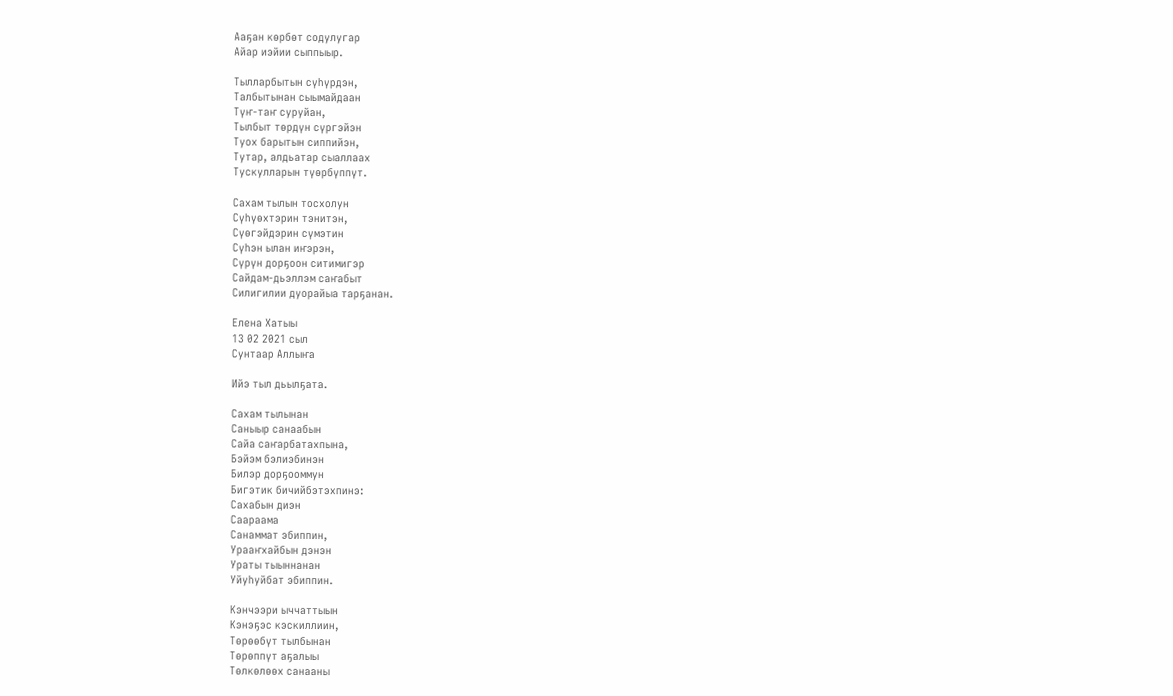Ааҕан көрбөт содулугар
Айар иэйии сыппыыр.

Тылларбытын сүһүрдэн,
Талбытынан сыымайдаан
Түҥ-таҥ суруйан,
Тылбыт төрдүн сүргэйэн
Туох барытын сиппийэн,
Тутар, алдьатар сыаллаах
Тускулларын түөрбүппүт.

Сахам тылын тосхолун
Сүһүөхтэрин тэнитэн,
Сүөгэйдэрин сүмэтин
Сүһэн ылан иҥэрэн,
Сүрүн дорҕоон ситимигэр
Сайдам-дьэллэм саҥабыт
Силигилии дуорайыа тарҕанан.

Елена Хатыы
13 02 2021 сыл
Сунтаар Аллыҥа

Ийэ тыл дьылҕата.

Сахам тылынан
Саныыр санаабын
Сайа саҥарбатахпына,
Бэйэм бэлиэбинэн
Билэр дорҕооммун
Бигэтик бичийбэтэхпинэ:
Сахабын диэн
Саараама
Санаммат эбиппин,
Урааҥхайбын дэнэн
Ураты тыыннанан
Уйуһуйбат эбиппин.

Кэнчээри ыччаттыын
Кэнэҕэс кэскиллиин,
Төрөөбүт тылбынан
Төрөппүт аҕалыы
Төлкөлөөх санааны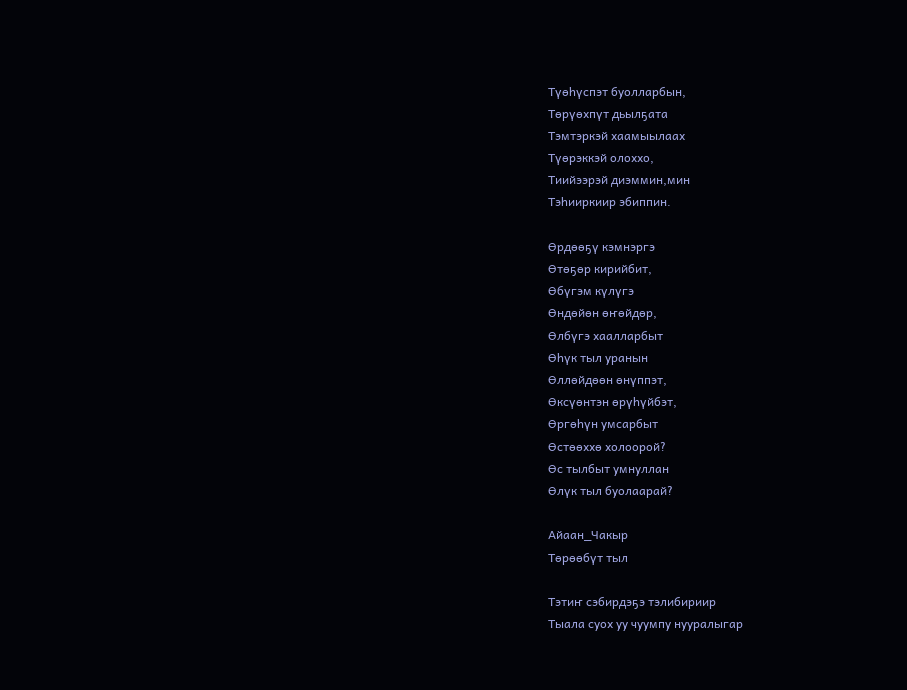Түөһүспэт буолларбын,
Төрүөхпүт дьылҕата
Тэмтэркэй хаамыылаах
Түөрэккэй олоххо,
Тиийээрэй диэммин,мин
Тэһииркиир эбиппин.

Өрдөөҕү кэмнэргэ
Өтөҕөр кирийбит,
Өбүгэм күлүгэ
Өндөйөн өҥөйдөр,
Өлбүгэ хаалларбыт
Өһүк тыл уранын
Өллөйдөөн өнүппэт,
Өксүөнтэн өрүһүйбэт,
Өргөһүн умсарбыт
Өстөөххө холоорой?
Өс тылбыт умнуллан
Өлүк тыл буолаарай?

Айаан_Чакыр
Төрөөбүт тыл

Тэтиҥ сэбирдэҕэ тэлибириир
Тыала суох уу чуумпу нууралыгар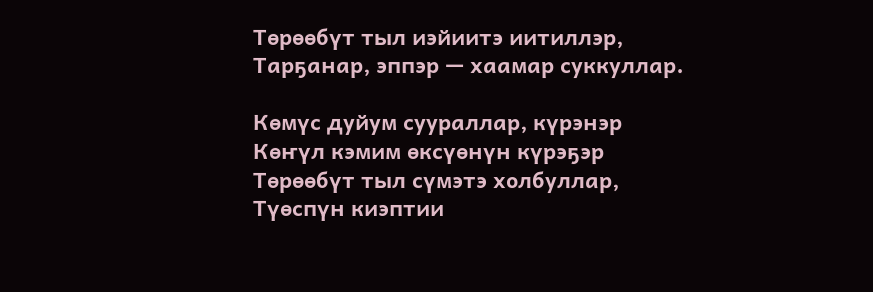Төрөөбүт тыл иэйиитэ иитиллэр,
Тарҕанар, эппэр — хаамар суккуллар.

Көмүс дуйум суураллар, күрэнэр
Көҥүл кэмим өксүөнүн күрэҕэр
Төрөөбүт тыл сүмэтэ холбуллар,
Түөспүн киэптии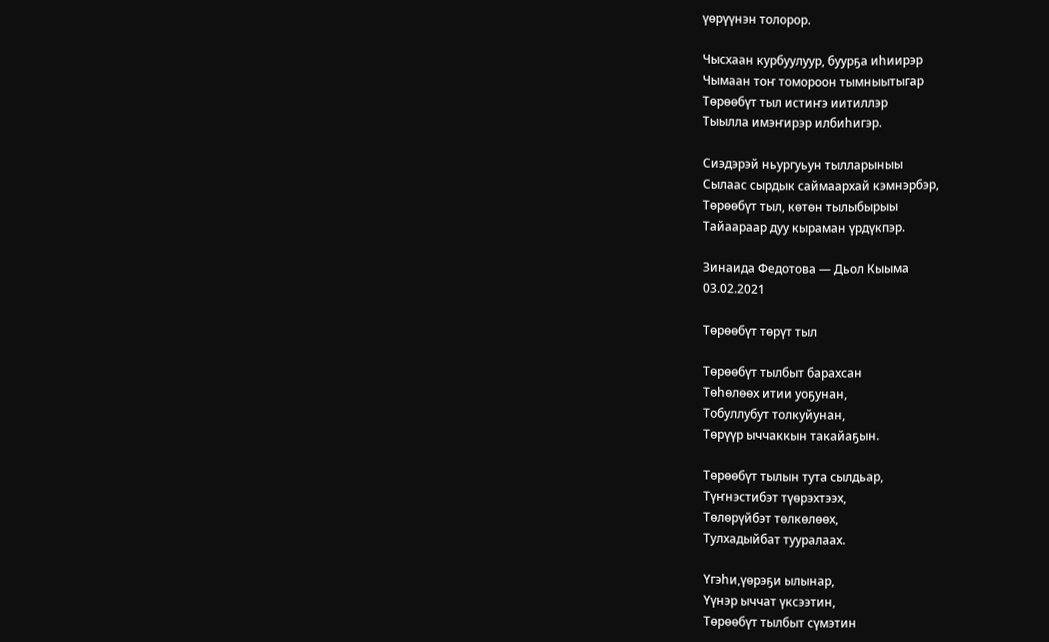үөрүүнэн толорор.

Чысхаан курбуулуур, буурҕа иһиирэр
Чымаан тоҥ томороон тымныытыгар
Төрөөбүт тыл истиҥэ иитиллэр
Тыылла имэҥирэр илбиһигэр.

Сиэдэрэй ньургуьун тылларыныы
Сылаас сырдык саймаархай кэмнэрбэр,
Төрөөбүт тыл, көтөн тылыбырыы
Тайаараар дуу кыраман үрдүкпэр.

Зинаида Федотова — Дьол Кыыма
03.02.2021

Төрөөбүт төрүт тыл

Төрөөбүт тылбыт барахсан
Төһөлөөх итии уоҕунан,
Тобуллубут толкуйунан,
Төрүүр ыччаккын такайаҕын.

Төрөөбүт тылын тута сылдьар,
Түҥнэстибэт түөрэхтээх,
Төлөрүйбэт төлкөлөөх,
Тулхадыйбат тууралаах.

Үгэһи,үөрэҕи ылынар,
Үүнэр ыччат үксээтин,
Төрөөбүт тылбыт сүмэтин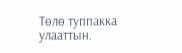Төлө туппакка улааттын.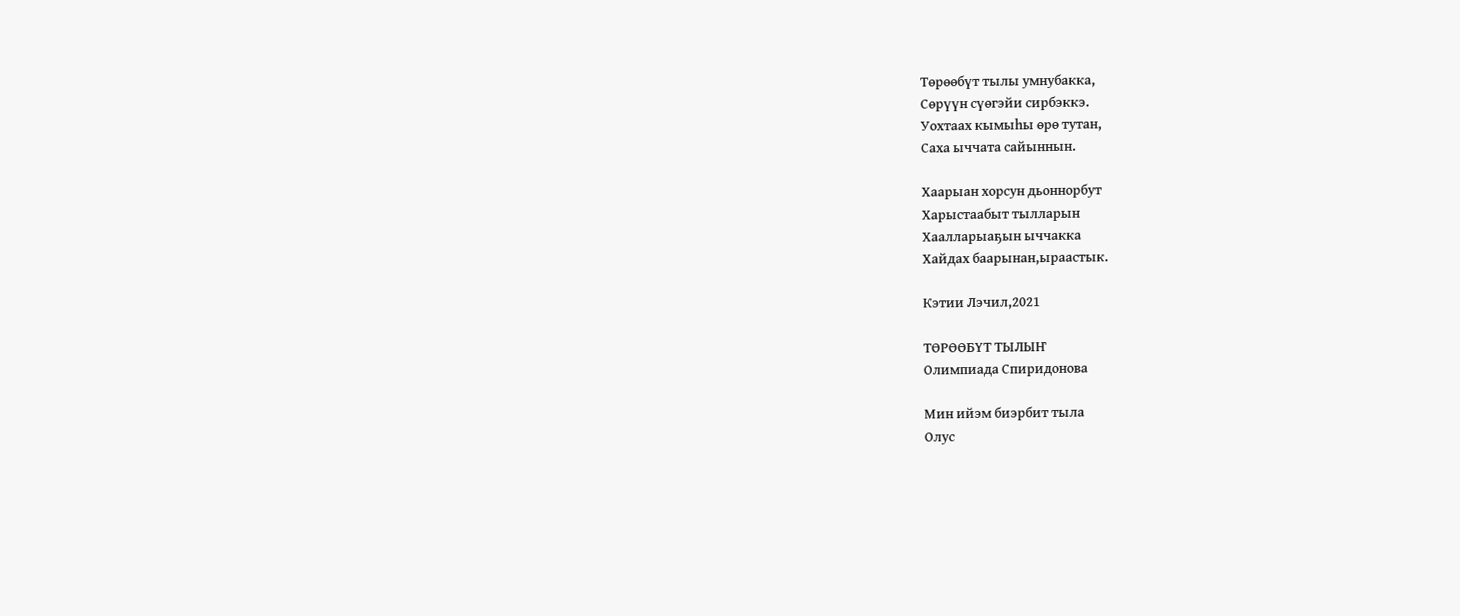Төрөөбүт тылы умнубакка,
Сөрүүн сүөгэйи сирбэккэ.
Уохтаах кымыһы өрө тутан,
Саха ыччата сайыннын.

Хаарыан хорсун дьоннорбут
Харыстаабыт тылларын
Хаалларыаҕын ыччакка
Хайдах баарынан,ыраастык.

Кэтии Лэчил,2021

ТӨРӨӨБҮТ ТЫЛЫҤ
Олимпиада Спиридонова

Мин ийэм биэрбит тыла
Олус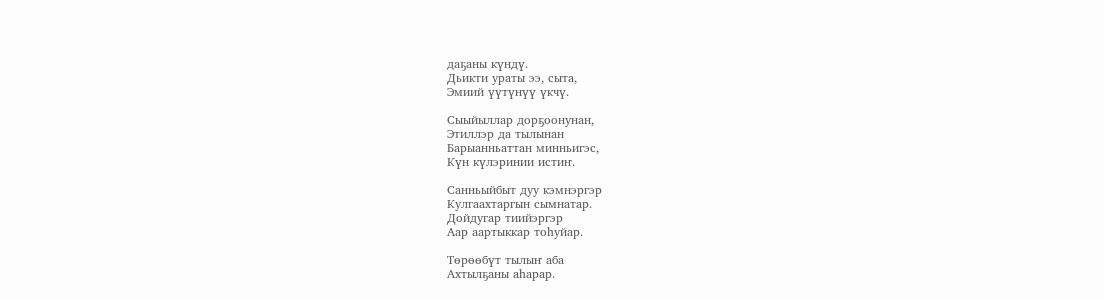даҕаны күндү.
Дьикти ураты ээ, сыта,
Эмиий үүтүнүү үкчү.

Сыыйыллар дорҕоонунан,
Этиллэр да тылынан
Барыанньаттан минньигэс,
Күн күлэринии истиҥ.

Санньыйбыт дуу кэмнэргэр
Кулгаахтаргын сымнатар.
Дойдугар тиийэргэр
Аар аартыккар тоһуйар.

Төрөөбүт тылыҥ аба
Ахтылҕаны аһарар.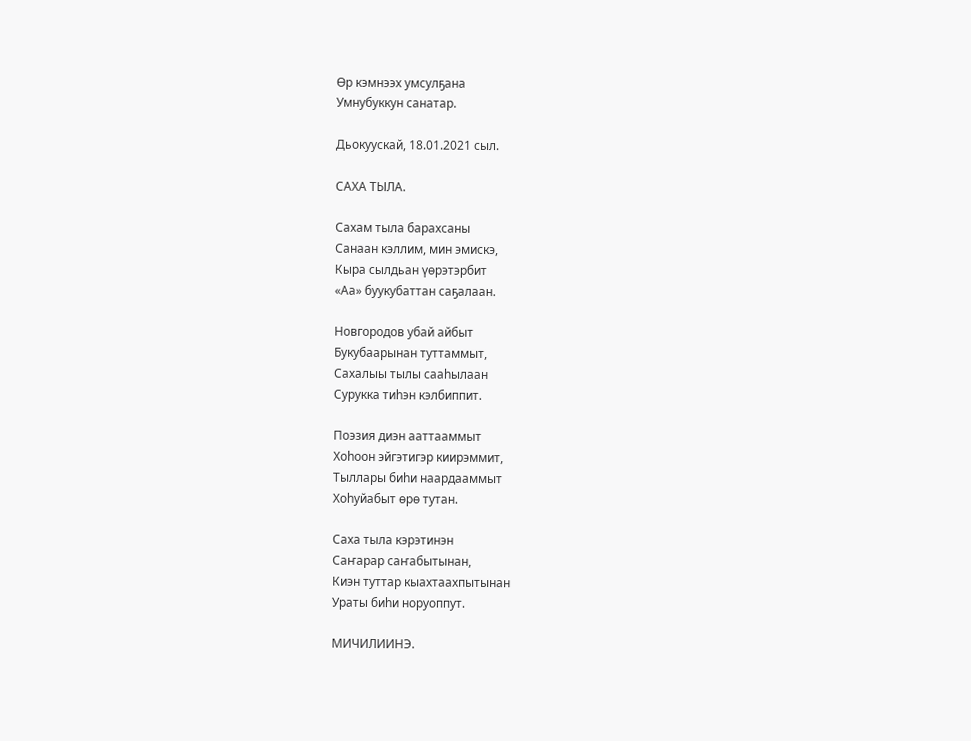Өр кэмнээх умсулҕана
Умнубуккун санатар.

Дьокуускай, 18.01.2021 сыл.

САХА ТЫЛА.

Сахам тыла барахсаны
Санаан кэллим, мин эмискэ,
Кыра сылдьан үөрэтэрбит
«Аа» буукубаттан саҕалаан.

Новгородов убай айбыт
Букубаарынан туттаммыт,
Сахалыы тылы сааһылаан
Сурукка тиһэн кэлбиппит.

Поэзия диэн ааттааммыт
Хоһоон эйгэтигэр киирэммит,
Тыллары биһи наардааммыт
Хоһуйабыт өрө тутан.

Саха тыла кэрэтинэн
Саҥарар саҥабытынан,
Киэн туттар кыахтаахпытынан
Ураты биһи норуоппут.

МИЧИЛИИНЭ.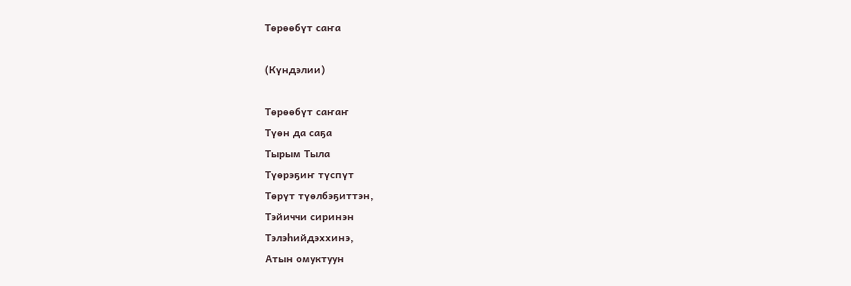Төрөөбүт саҥа

(Күндэлии)

Төрөөбүт саҥаҥ
Түөн да саҕа
Тырым Тыла
Түөрэҕиҥ түспүт
Төрүт түөлбэҕиттэн,
Тэйиччи сиринэн
Тэлэһийдэххинэ,
Атын омуктуун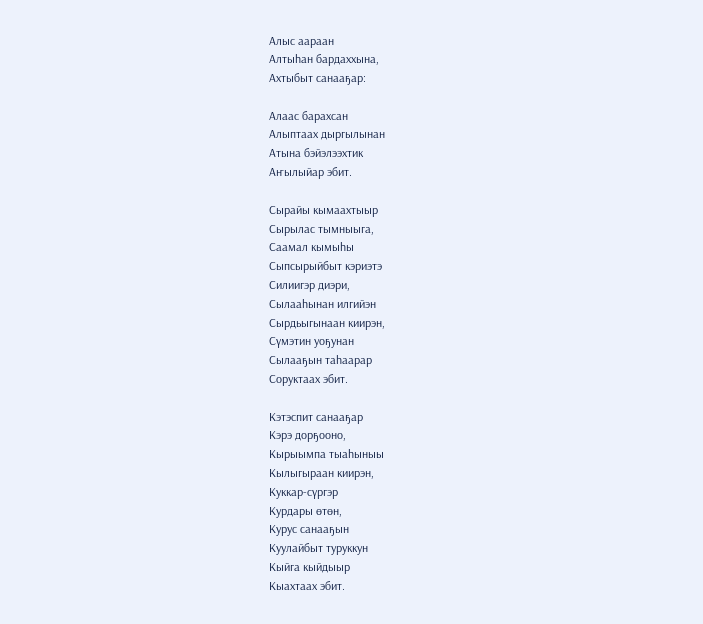Алыс аараан
Алтыһан бардаххына,
Ахтыбыт санааҕар:

Алаас барахсан
Алыптаах дыргылынан
Атына бэйэлээхтик
Аҥылыйар эбит.

Сырайы кымаахтыыр
Сырылас тымныыга,
Саамал кымыһы
Сыпсырыйбыт кэриэтэ
Силиигэр диэри,
Сылааһынан илгийэн
Сырдьыгынаан киирэн,
Сүмэтин уоҕунан
Сылааҕын таһаарар
Соруктаах эбит.

Кэтэспит санааҕар
Кэрэ дорҕооно,
Кырыымпа тыаһыныы
Кылыгыраан киирэн,
Куккар-сүргэр
Курдары өтөн,
Курус санааҕын
Куулайбыт туруккун
Кыйга кыйдыыр
Кыахтаах эбит.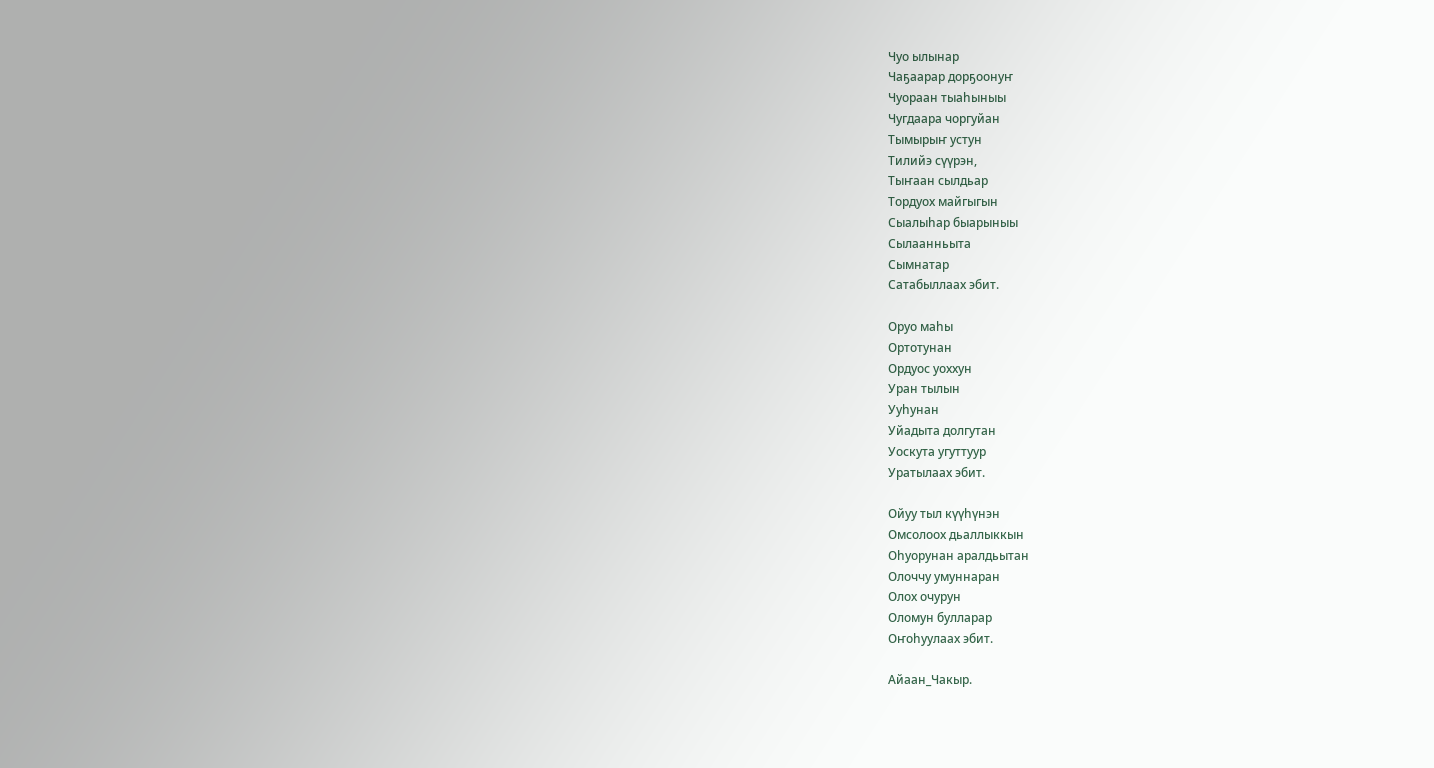Чуо ылынар
Чаҕаарар дорҕоонуҥ
Чуораан тыаһыныы
Чугдаара чоргуйан
Тымырыҥ устун
Тилийэ сүүрэн,
Тыҥаан сылдьар
Тордуох майгыгын
Сыалыһар быарыныы
Сылаанньыта
Сымнатар
Сатабыллаах эбит.

Оруо маһы
Ортотунан
Ордуос уоххун
Уран тылын
Ууһунан
Уйадыта долгутан
Уоскута угуттуур
Уратылаах эбит.

Ойуу тыл күүһүнэн
Омсолоох дьаллыккын
Оһуорунан аралдьытан
Олоччу умуннаран
Олох очурун
Оломун булларар
Оҥоһуулаах эбит.

Айаан_Чакыр.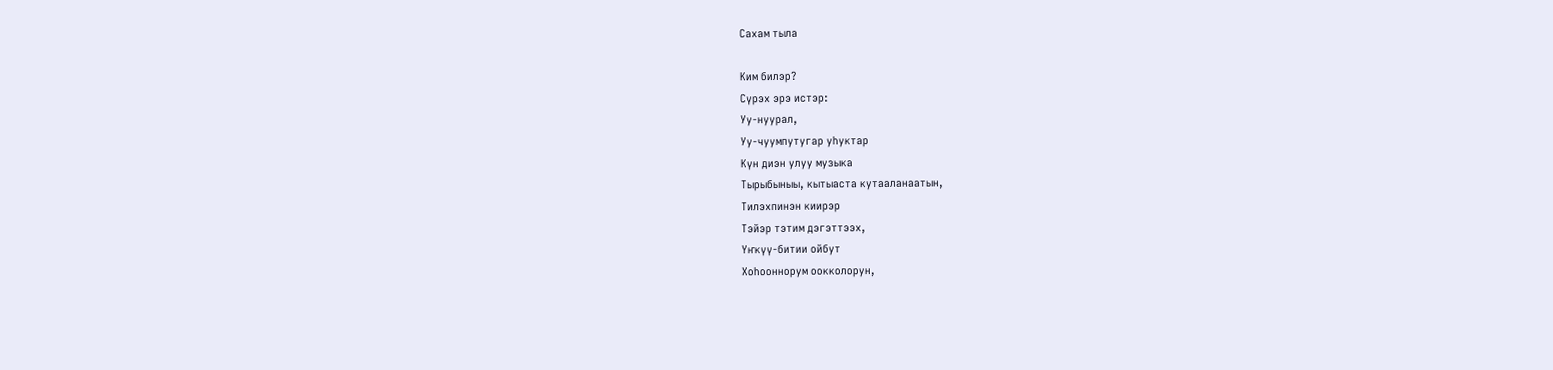Сахам тыла

Ким билэр?
Сүрэх эрэ истэр:
Уу-нуурал,
Уу-чуумпутугар уһуктар
Күн диэн улуу музыка
Тырыбыныы, кытыаста кутааланаатын,
Тилэхпинэн киирэр
Тэйэр тэтим дэгэттээх,
Үҥкүү-битии ойбут
Хоһооннорум оокколорун,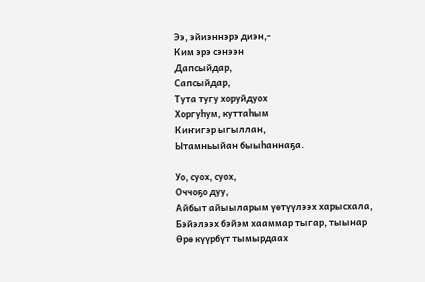Ээ, эйиэннэрэ диэн,-
Ким эрэ сэнээн
Дапсыйдар,
Сапсыйдар,
Тута тугу хоруйдуох
Хоргуһум, куттаһым
Киҥигэр ыгыллан,
Ытамньыйан быыһаннаҕа.

Уо, суох, суох,
Оччоҕо дуу,
Айбыт айыыларым үөтүүлээх харысхала,
Бэйэлээх бэйэм хааммар тыгар, тыынар
Өрө күүрбүт тымырдаах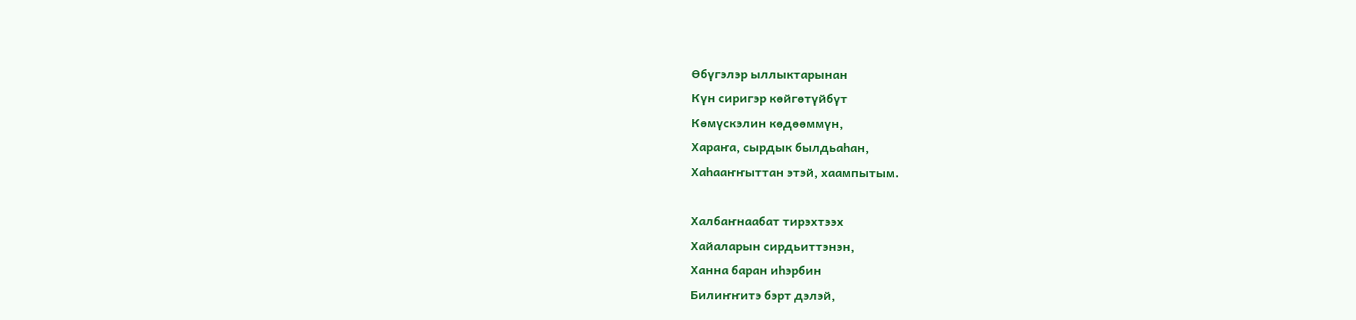Өбүгэлэр ыллыктарынан
Күн сиригэр көйгөтүйбүт
Көмүскэлин көдөөммүн,
Хараҥа, сырдык былдьаһан,
Хаһааҥҥыттан этэй, хаампытым.

Халбаҥнаабат тирэхтээх
Хайаларын сирдьиттэнэн,
Ханна баран иһэрбин
Билиҥҥитэ бэрт дэлэй,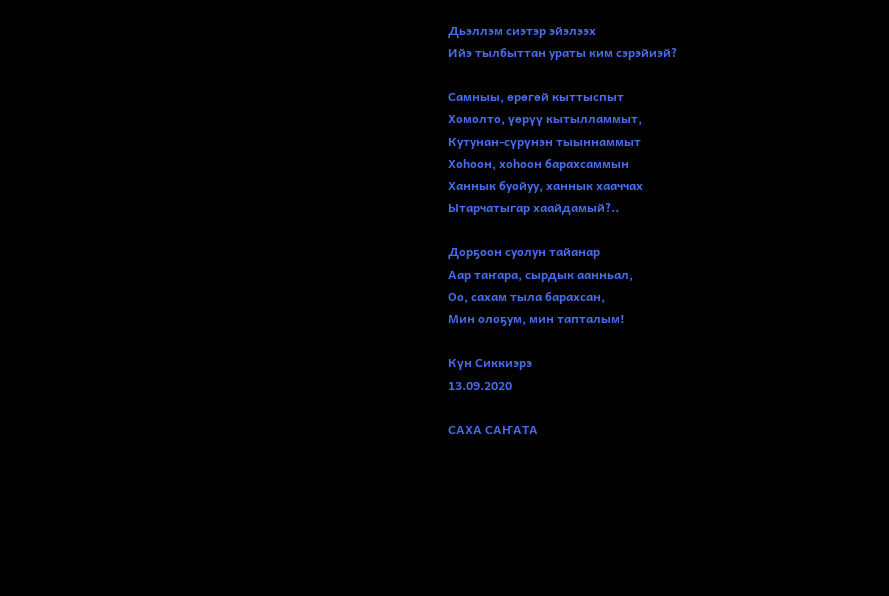Дьэллэм сиэтэр эйэлээх
Ийэ тылбыттан ураты ким сэрэйиэй?

Самныы, өрөгөй кыттыспыт
Хомолто, үөрүү кытылламмыт,
Кутунан-сүрүнэн тыыннаммыт
Хоһоон, хоһоон барахсаммын
Ханнык буойуу, ханнык хааччах
Ытарчатыгар хаайдамый?..

Дорҕоон суолун тайанар
Аар таҥара, сырдык аанньал,
Оо, сахам тыла барахсан,
Мин олоҕум, мин тапталым!

Күн Сиккиэрэ
13.09.2020

САХА САҤАТА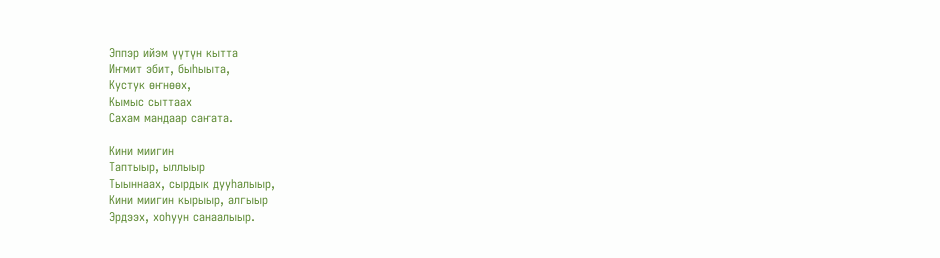Эппэр ийэм үүтүн кытта
Иҥмит эбит, быһыыта,
Кустук өҥнөөх,
Кымыс сыттаах
Сахам мандаар саҥата.

Кини миигин
Таптыыр, ыллыыр
Тыыннаах, сырдык дууһалыыр,
Кини миигин кырыыр, алгыыр
Эрдээх, хоһуун санаалыыр.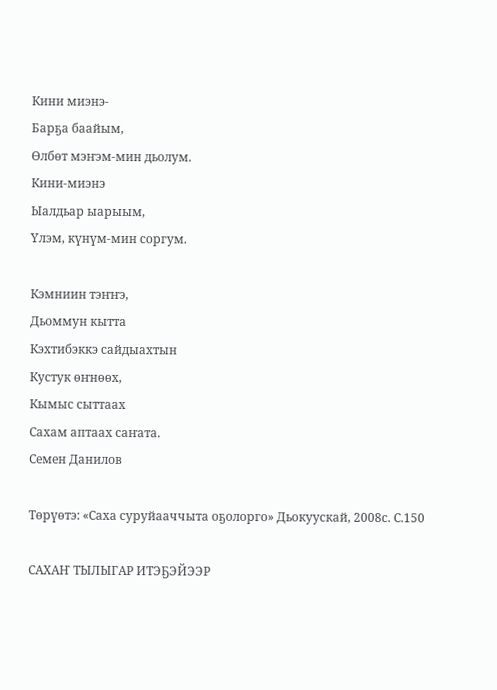Кини миэнэ-
Барҕа баайым,
Өлбөт мэҥэм-мин дьолум.
Кини-миэнэ
Ыалдьар ыарыым,
Үлэм, күнүм-мин соргум.

Кэмниин тэҥҥэ,
Дьоммун кытта
Кэхтибэккэ сайдыахтын
Кустук өҥнөөх,
Кымыс сыттаах
Сахам аптаах саҥата.
Семен Данилов

Төрүөтэ: «Саха суруйааччыта оҕолорго» Дьокуускай, 2008с. С.150

САХАҤ ТЫЛЫГАР ИТЭҔЭЙЭЭР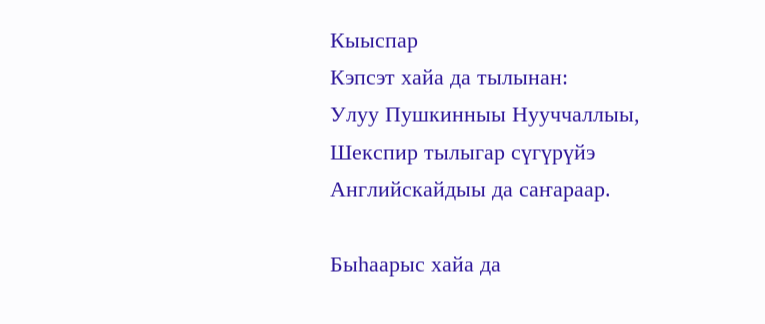Кыыспар
Кэпсэт хайа да тылынан:
Улуу Пушкинныы Нууччаллыы,
Шекспир тылыгар сүгүрүйэ
Английскайдыы да саҥараар.

Быһаарыс хайа да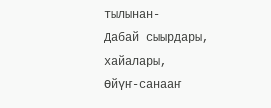тылынан-
Дабай сыырдары, хайалары,
Өйүҥ-санааҥ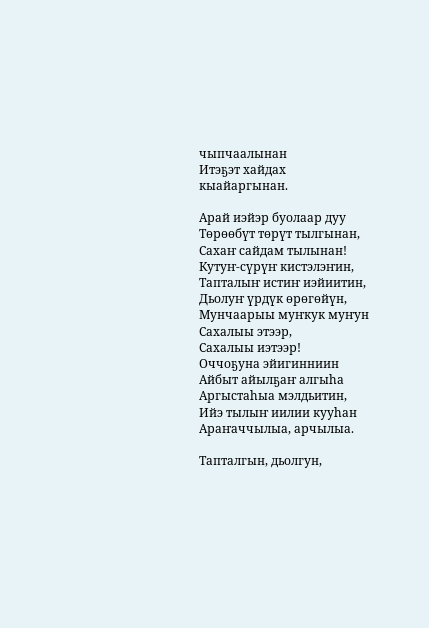чыпчаалынан
Итэҕэт хайдах кыайаргынан.

Арай иэйэр буолаар дуу
Төрөөбүт төрүт тылгынан,
Сахаҥ сайдам тылынан!
Кутуҥ-сүрүҥ кистэлэҥин,
Тапталыҥ истиҥ иэйиитин,
Дьолуҥ үрдүк өрөгөйүн,
Мунчаарыы муҥкук муҥун
Сахалыы этээр,
Сахалыы иэтээр!
Оччоҕуна эйигинниин
Айбыт айылҕаҥ алгыһа
Аргыстаһыа мэлдьитин,
Ийэ тылыҥ иилии кууһан
Араҥаччылыа, арчылыа.

Тапталгын, дьолгун,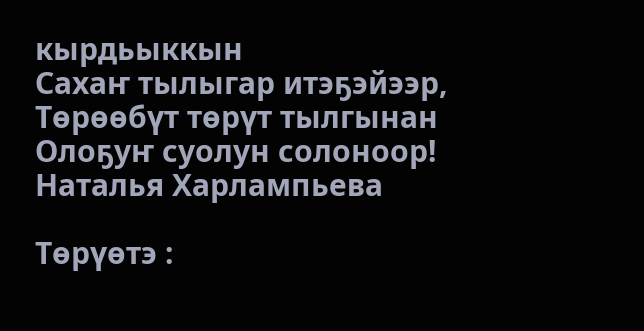кырдьыккын
Сахаҥ тылыгар итэҕэйээр,
Төрөөбүт төрүт тылгынан
Олоҕуҥ суолун солоноор!
Наталья Харлампьева

Төрүөтэ :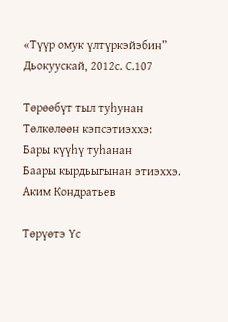«Түүр омук үлтүркэйэбин” Дьокуускай, 2012с. С.107

Төрөөбүт тыл туһунан
Төлкөлөөн кэпсэтиэххэ:
Бары күүһү туһанан
Баары кырдьыгынан этиэххэ.
Аким Кондратьев

Төрүөтэ Үс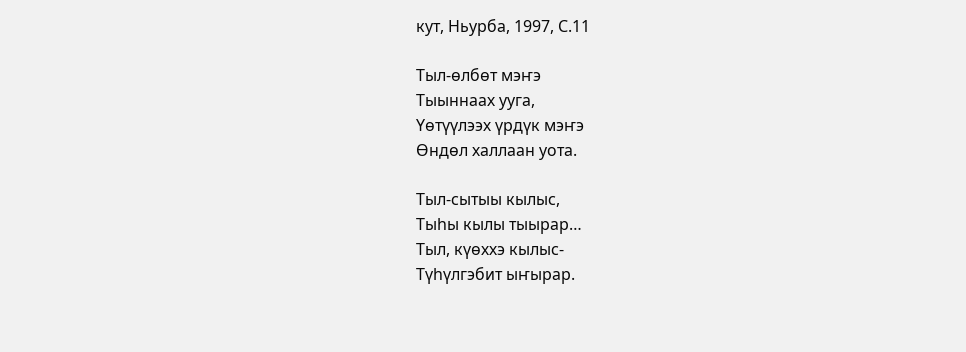кут, Ньурба, 1997, С.11

Тыл-өлбөт мэҥэ
Тыыннаах ууга,
Үөтүүлээх үрдүк мэҥэ
Өндөл халлаан уота.

Тыл-сытыы кылыс,
Тыһы кылы тыырар…
Тыл, күөххэ кылыс-
Түһүлгэбит ыҥырар.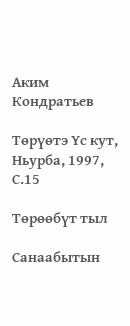Аким Кондратьев

Төрүөтэ Үс кут, Ньурба, 1997, С.15

Төрөөбүт тыл

Санаабытын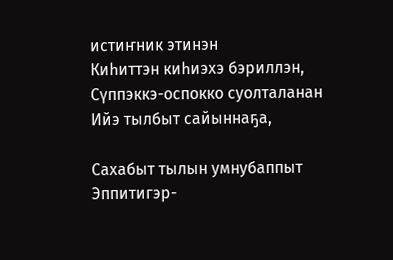истиҥник этинэн
Киһиттэн киһиэхэ бэриллэн,
Сүппэккэ-оспокко суолталанан
Ийэ тылбыт сайыннаҕа,

Сахабыт тылын умнубаппыт
Эппитигэр-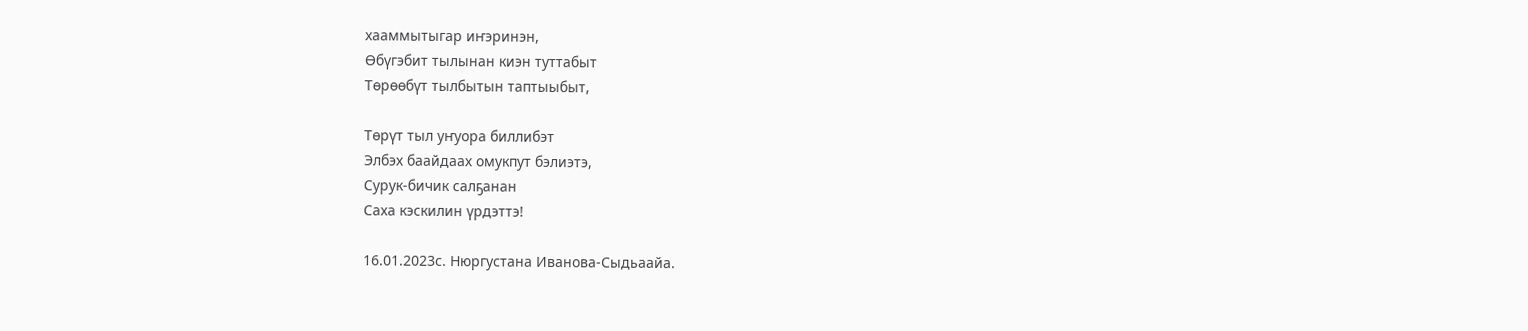хааммытыгар иҥэринэн,
Өбүгэбит тылынан киэн туттабыт
Төрөөбүт тылбытын таптыыбыт,

Төрүт тыл уҥуора биллибэт
Элбэх баайдаах омукпут бэлиэтэ,
Сурук-бичик салҕанан
Саха кэскилин үрдэттэ!

16.01.2023с. Нюргустана Иванова-Сыдьаайа.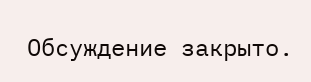Обсуждение закрыто.